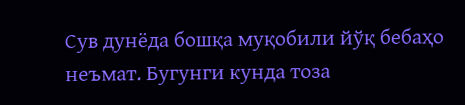Сув дунёда бошқа муқобили йўқ бебаҳо неъмат. Бугунги кунда тоза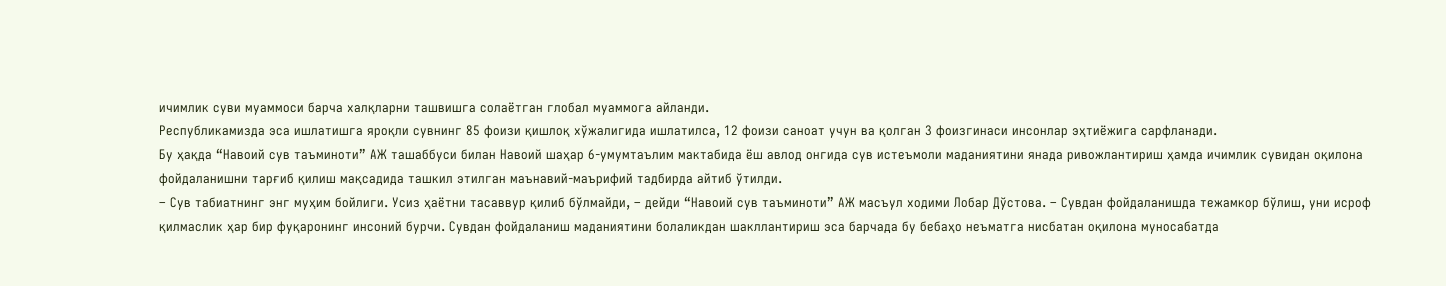ичимлик суви муаммоси барча халқларни ташвишга солаётган глобал муаммога айланди.
Республикамизда эса ишлатишга яроқли сувнинг 85 фоизи қишлоқ хўжалигида ишлатилса, 12 фоизи саноат учун ва қолган 3 фоизгинаси инсонлар эҳтиёжига сарфланади.
Бу ҳақда “Навоий сув таъминоти” АЖ ташаббуси билан Навоий шаҳар 6-умумтаълим мактабида ёш авлод онгида сув истеъмоли маданиятини янада ривожлантириш ҳамда ичимлик сувидан оқилона фойдаланишни тарғиб қилиш мақсадида ташкил этилган маънавий-маърифий тадбирда айтиб ўтилди.
– Сув табиатнинг энг муҳим бойлиги. Усиз ҳаётни тасаввур қилиб бўлмайди, – дейди “Навоий сув таъминоти” АЖ масъул ходими Лобар Дўстова. – Сувдан фойдаланишда тежамкор бўлиш, уни исроф қилмаслик ҳар бир фуқаронинг инсоний бурчи. Сувдан фойдаланиш маданиятини болаликдан шакллантириш эса барчада бу бебаҳо неъматга нисбатан оқилона муносабатда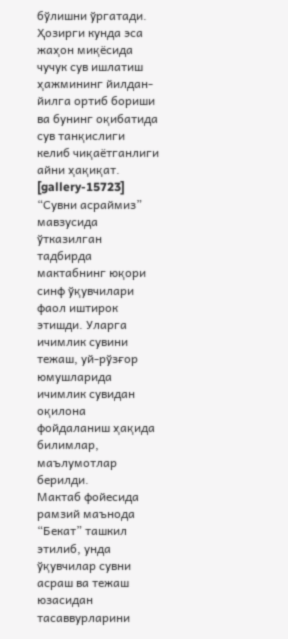бўлишни ўргатади. Ҳозирги кунда эса жаҳон миқёсида чучук сув ишлатиш ҳажмининг йилдан-йилга ортиб бориши ва бунинг оқибатида сув танқислиги келиб чиқаётганлиги айни ҳақиқат.
[gallery-15723]
“Сувни асраймиз” мавзусида ўтказилган тадбирда мактабнинг юқори синф ўқувчилари фаол иштирок этишди. Уларга ичимлик сувини тежаш, уй-рўзғор юмушларида ичимлик сувидан оқилона фойдаланиш ҳақида билимлар, маълумотлар берилди.
Мактаб фойесида рамзий маънода “Бекат” ташкил этилиб, унда ўқувчилар сувни асраш ва тежаш юзасидан тасаввурларини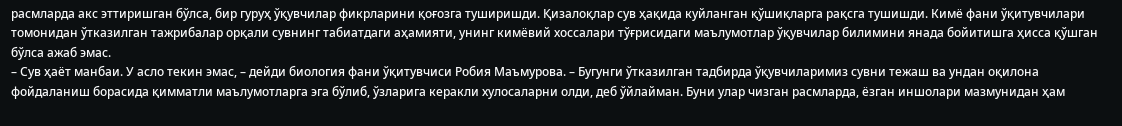расмларда акс эттиришган бўлса, бир гуруҳ ўқувчилар фикрларини қоғозга туширишди. Қизалоқлар сув ҳақида куйланган қўшиқларга рақсга тушишди. Кимё фани ўқитувчилари томонидан ўтказилган тажрибалар орқали сувнинг табиатдаги аҳамияти, унинг кимёвий хоссалари тўғрисидаги маълумотлар ўқувчилар билимини янада бойитишга ҳисса қўшган бўлса ажаб эмас.
– Сув ҳаёт манбаи. У асло текин эмас, – дейди биология фани ўқитувчиси Робия Маъмурова. – Бугунги ўтказилган тадбирда ўқувчиларимиз сувни тежаш ва ундан оқилона фойдаланиш борасида қимматли маълумотларга эга бўлиб, ўзларига керакли хулосаларни олди, деб ўйлайман. Буни улар чизган расмларда, ёзган иншолари мазмунидан ҳам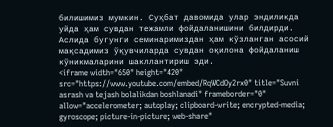билишимиз мумкин. Суҳбат давомида улар эндиликда уйда ҳам сувдан тежамли фойдаланишини билдирди. Аслида бугунги семинаримиздан ҳам кўзланган асосий мақсадимиз ўқувчиларда сувдан оқилона фойдаланиш кўникмаларини шакллантириш эди.
<iframe width="650" height="420" src="https://www.youtube.com/embed/RqWCdOy2rx0" title="Suvni asrash va tejash bolalikdan boshlanadi" frameborder="0" allow="accelerometer; autoplay; clipboard-write; encrypted-media; gyroscope; picture-in-picture; web-share"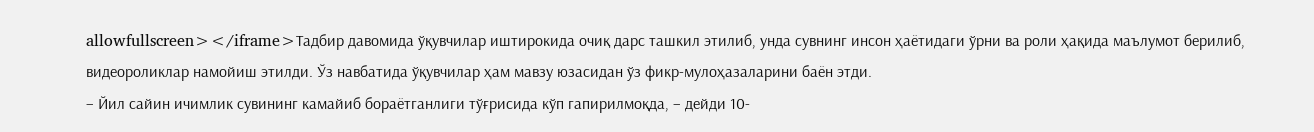allowfullscreen></iframe>Тадбир давомида ўқувчилар иштирокида очиқ дарс ташкил этилиб, унда сувнинг инсон ҳаётидаги ўрни ва роли ҳақида маълумот берилиб, видеороликлар намойиш этилди. Ўз навбатида ўқувчилар ҳам мавзу юзасидан ўз фикр-мулоҳазаларини баён этди.
– Йил сайин ичимлик сувининг камайиб бораётганлиги тўғрисида кўп гапирилмоқда, – дейди 10-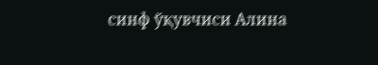синф ўқувчиси Алина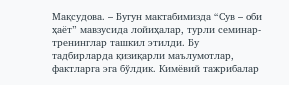Мақсудова. – Бугун мактабимизда “Сув – оби ҳаёт” мавзусида лойиҳалар, турли семинар- тренинглар ташкил этилди. Бу тадбирларда қизиқарли маълумотлар, фактларга эга бўлдик. Кимёвий тажрибалар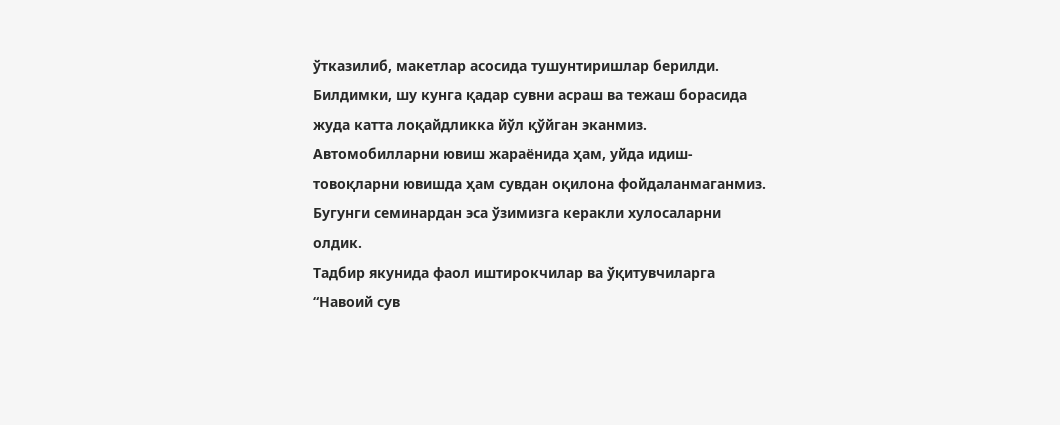ўтказилиб, макетлар асосида тушунтиришлар берилди. Билдимки, шу кунга қадар сувни асраш ва тежаш борасида жуда катта лоқайдликка йўл қўйган эканмиз. Автомобилларни ювиш жараёнида ҳам, уйда идиш-товоқларни ювишда ҳам сувдан оқилона фойдаланмаганмиз. Бугунги семинардан эса ўзимизга керакли хулосаларни олдик.
Тадбир якунида фаол иштирокчилар ва ўқитувчиларга “Навоий сув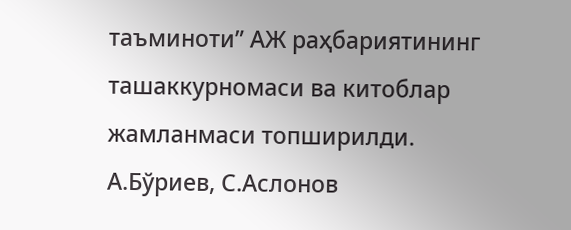таъминоти” АЖ раҳбариятининг ташаккурномаси ва китоблар жамланмаси топширилди.
А.Бўриев, С.Аслонов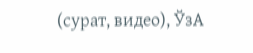(сурат, видео), ЎзА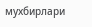мухбирлари